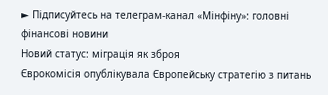► Підписуйтесь на телеграм-канал «Мінфіну»: головні фінансові новини
Новий статус: міграція як зброя
Єврокомісія опублікувала Європейську стратегію з питань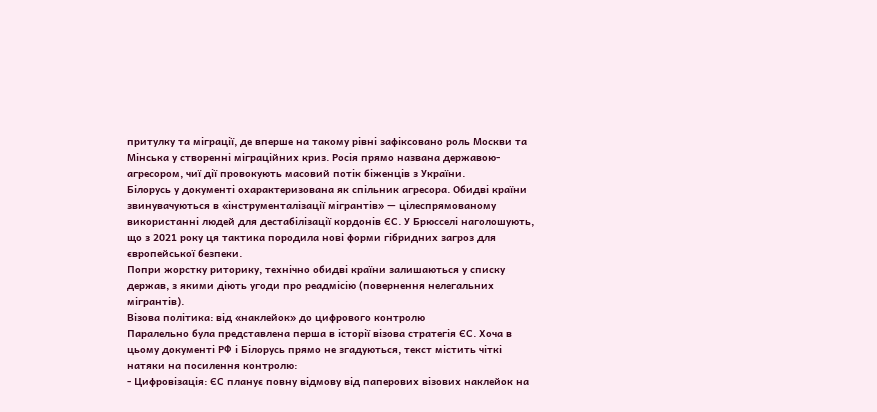притулку та міграції, де вперше на такому рівні зафіксовано роль Москви та Мінська у створенні міграційних криз. Росія прямо названа державою-агресором, чиї дії провокують масовий потік біженців з України.
Білорусь у документі охарактеризована як спільник агресора. Обидві країни звинувачуються в «інструменталізації мігрантів» — цілеспрямованому використанні людей для дестабілізації кордонів ЄС. У Брюсселі наголошують, що з 2021 року ця тактика породила нові форми гібридних загроз для європейської безпеки.
Попри жорстку риторику, технічно обидві країни залишаються у списку держав, з якими діють угоди про реадмісію (повернення нелегальних мігрантів).
Візова політика: від «наклейок» до цифрового контролю
Паралельно була представлена перша в історії візова стратегія ЄС. Хоча в цьому документі РФ і Білорусь прямо не згадуються, текст містить чіткі натяки на посилення контролю:
- Цифровізація: ЄС планує повну відмову від паперових візових наклейок на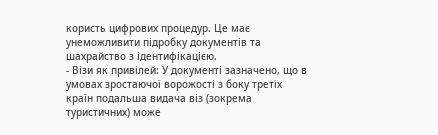користь цифрових процедур. Це має унеможливити підробку документів та шахрайство з ідентифікацією.
- Візи як привілей: У документі зазначено, що в умовах зростаючої ворожості з боку третіх країн подальша видача віз (зокрема туристичних) може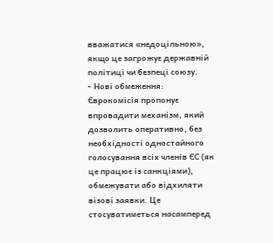вважатися «недоцільною», якщо це загрожує державній політиці чи безпеці союзу.
- Нові обмеження: Єврокомісія пропонує впровадити механізм, який дозволить оперативно, без необхідності одностайного голосування всіх членів ЄС (як це працює із санкціями), обмежувати або відхиляти візові заявки. Це стосуватиметься насамперед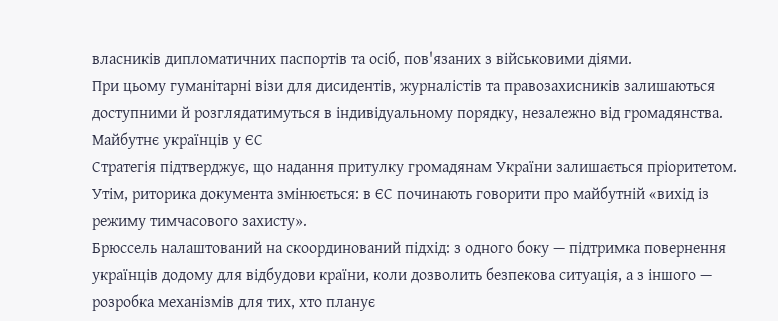власників дипломатичних паспортів та осіб, пов'язаних з військовими діями.
При цьому гуманітарні візи для дисидентів, журналістів та правозахисників залишаються доступними й розглядатимуться в індивідуальному порядку, незалежно від громадянства.
Майбутнє українців у ЄС
Стратегія підтверджує, що надання притулку громадянам України залишається пріоритетом. Утім, риторика документа змінюється: в ЄС починають говорити про майбутній «вихід із режиму тимчасового захисту».
Брюссель налаштований на скоординований підхід: з одного боку — підтримка повернення українців додому для відбудови країни, коли дозволить безпекова ситуація, а з іншого — розробка механізмів для тих, хто планує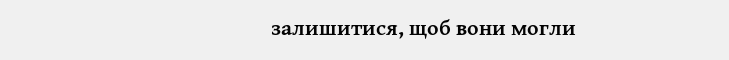залишитися, щоб вони могли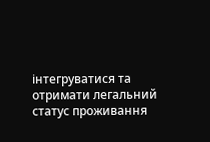інтегруватися та отримати легальний статус проживання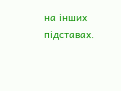на інших підставах.